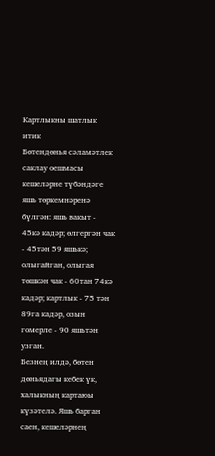Картлыкны шатлык итик
Бөтендөнья сәламәтлек саклау оешмасы кешеләрне түбәндәге яшь төркемнәренә бүлгән: яшь вакыт - 45кә кадәр; өлгергән чак - 45тән 59 яшькә; олыгайган, олыгая төшкән чак - 60тан 74кә кадәр; картлык - 75 тән 89га кадәр, озын гомерле - 90 яшьтән узган.
Безнең илдә, бөтен дөньядагы кебек үк, халыкның картаюы күзәтелә. Яшь барган саен, кешеләрнең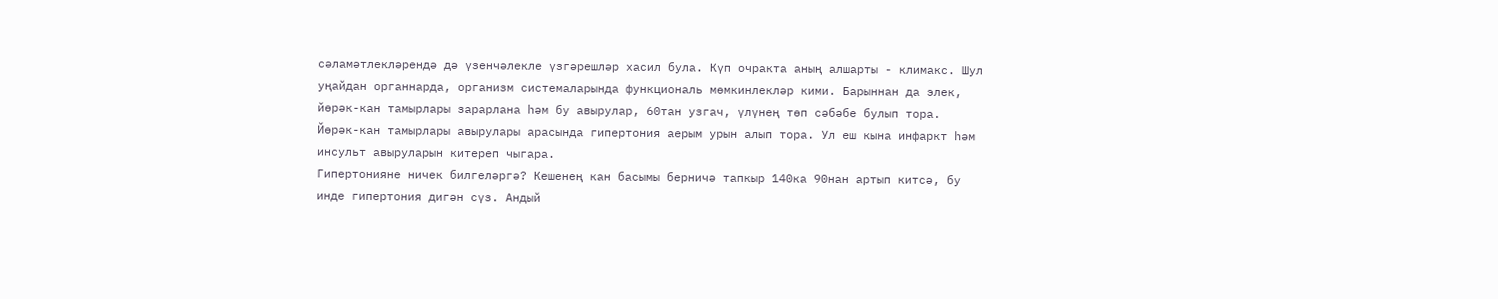сәламәтлекләрендә дә үзенчәлекле үзгәрешләр хасил була. Күп очракта аның алшарты - климакс. Шул уңайдан органнарда, организм системаларында функциональ мөмкинлекләр кими. Барыннан да элек, йөрәк-кан тамырлары зарарлана һәм бу авырулар, 60тан узгач, үлүнең төп сәбәбе булып тора. Йөрәк-кан тамырлары авырулары арасында гипертония аерым урын алып тора. Ул еш кына инфаркт һәм инсульт авыруларын китереп чыгара.
Гипертонияне ничек билгеләргә? Кешенең кан басымы берничә тапкыр 140ка 90нан артып китсә, бу инде гипертония дигән сүз. Андый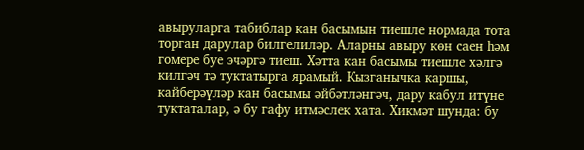авыруларга табиблар кан басымын тиешле нормада тота торган дарулар билгелиләр. Аларны авыру көн саен һәм гомере буе эчәргә тиеш. Хәтта кан басымы тиешле хәлгә килгәч тә туктатырга ярамый. Кызганычка каршы, кайберәүләр кан басымы әйбәтләнгәч, дару кабул итүне туктаталар, ә бу гафу итмәслек хата. Хикмәт шунда: бу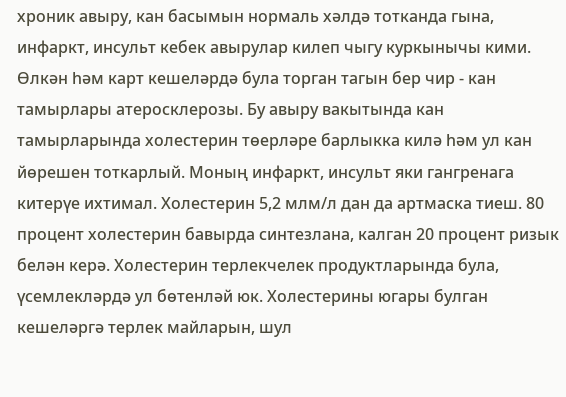хроник авыру, кан басымын нормаль хәлдә тотканда гына, инфаркт, инсульт кебек авырулар килеп чыгу куркынычы кими.
Өлкән һәм карт кешеләрдә була торган тагын бер чир - кан тамырлары атеросклерозы. Бу авыру вакытында кан тамырларында холестерин төерләре барлыкка килә һәм ул кан йөрешен тоткарлый. Моның инфаркт, инсульт яки гангренага китерүе ихтимал. Холестерин 5,2 млм/л дан да артмаска тиеш. 80 процент холестерин бавырда синтезлана, калган 20 процент ризык белән керә. Холестерин терлекчелек продуктларында була, үсемлекләрдә ул бөтенләй юк. Холестерины югары булган кешеләргә терлек майларын, шул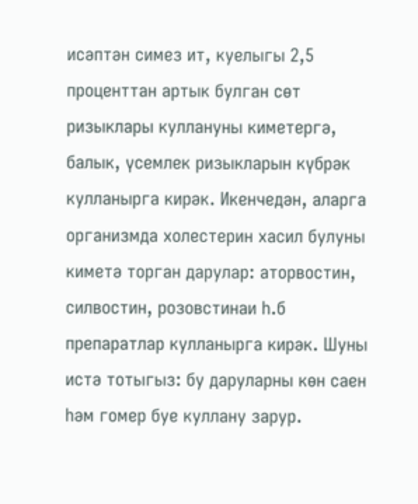исәптән симез ит, куелыгы 2,5 проценттан артык булган сөт ризыклары куллануны киметергә, балык, үсемлек ризыкларын күбрәк кулланырга кирәк. Икенчедән, аларга организмда холестерин хасил булуны киметә торган дарулар: аторвостин, силвостин, розовстинаи һ.б препаратлар кулланырга кирәк. Шуны истә тотыгыз: бу даруларны көн саен һәм гомер буе куллану зарур.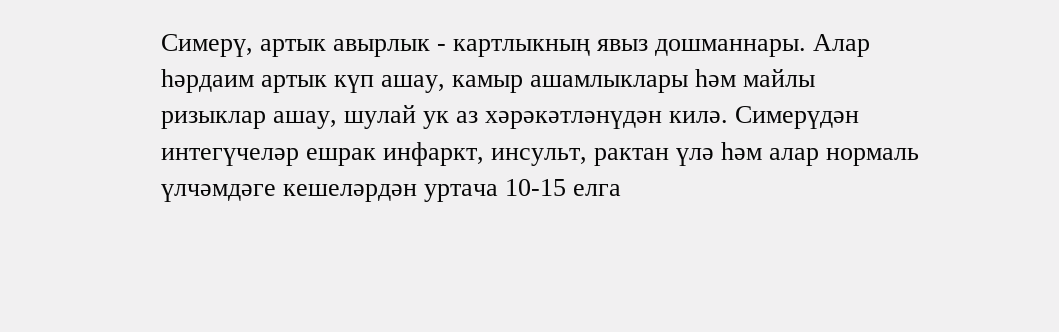Симерү, артык авырлык - картлыкның явыз дошманнары. Алар һәрдаим артык күп ашау, камыр ашамлыклары һәм майлы ризыклар ашау, шулай ук аз хәрәкәтләнүдән килә. Симерүдән интегүчеләр ешрак инфаркт, инсульт, рактан үлә һәм алар нормаль үлчәмдәге кешеләрдән уртача 10-15 елга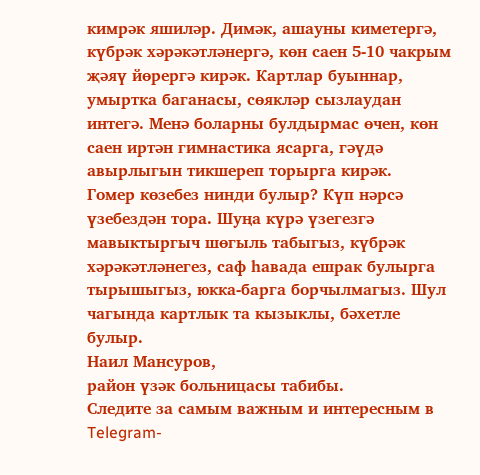кимрәк яшиләр. Димәк, ашауны киметергә, күбрәк хәрәкәтләнергә, көн саен 5-10 чакрым җәяү йөрергә кирәк. Картлар буыннар, умыртка баганасы, сөякләр сызлаудан интегә. Менә боларны булдырмас өчен, көн саен иртән гимнастика ясарга, гәүдә авырлыгын тикшереп торырга кирәк.
Гомер көзебез нинди булыр? Күп нәрсә үзебездән тора. Шуңа күрә үзегезгә мавыктыргыч шөгыль табыгыз, күбрәк хәрәкәтләнегез, саф һавада ешрак булырга тырышыгыз, юкка-барга борчылмагыз. Шул чагында картлык та кызыклы, бәхетле булыр.
Наил Мансуров,
район үзәк больницасы табибы.
Следите за самым важным и интересным в Telegram-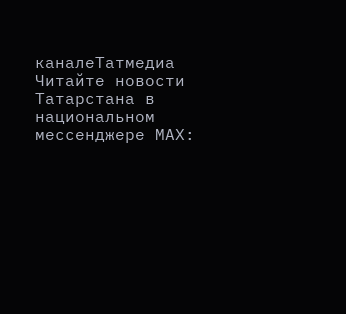каналеТатмедиа
Читайте новости Татарстана в национальном мессенджере MАХ: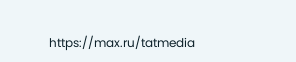https://max.ru/tatmedia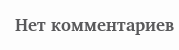Нет комментариев